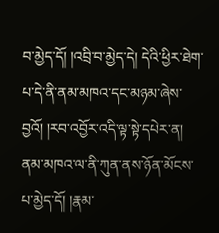བ་མྱེད་དོ། །འབྲི་བ་མྱེད་དེ། དེའི་ཕྱིར་ཐེག་པ་དེ་ནི་ནམ་མཁའ་དང་མཉམ་ཞེས་བྱའོ། །རབ་འབྱོར་འདི་ལྟ་སྟེ་དཔེར་ན། ནམ་མཁའ་ལ་ནི་ཀུན་ནས་ཉོན་མོངས་པ་མྱེད་དོ། །རྣམ་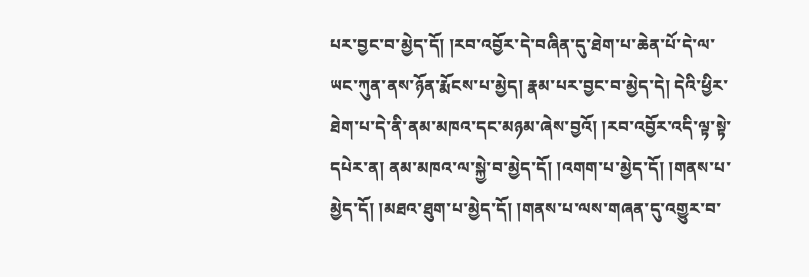པར་བྱང་བ་མྱེད་དོ། །རབ་འབྱོར་དེ་བཞིན་དུ་ཐེག་པ་ཆེན་པོ་དེ་ལ་ཡང་ཀུན་ནས་ཉོན་རྨོངས་པ་མྱེད། རྣམ་པར་བྱང་བ་མྱེད་དེ། དེའི་ཕྱིར་ཐེག་པ་དེ་ནི་ནམ་མཁའ་དང་མཉམ་ཞེས་བྱའོ། །རབ་འབྱོར་འདི་ལྟ་སྟེ་དཔེར་ན། ནམ་མཁའ་ལ་སྐྱེ་བ་མྱེད་དོ། །འགག་པ་མྱེད་དོ། །གནས་པ་མྱེད་དོ། །མཐའ་ཐུག་པ་མྱེད་དོ། །གནས་པ་ལས་གཞན་དུ་འགྱུར་བ་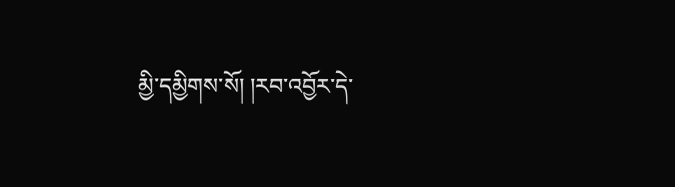མྱི་དམྱིགས་སོ། །རབ་འབྱོར་དེ་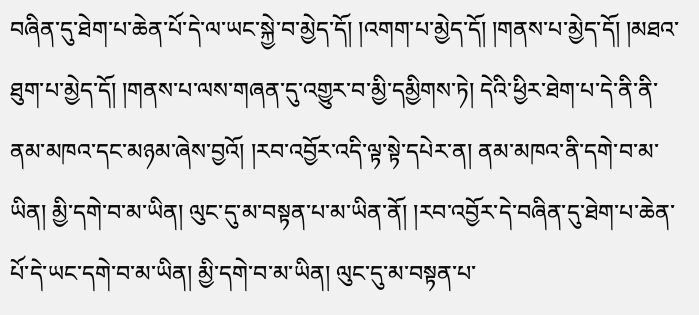བཞིན་དུ་ཐེག་པ་ཆེན་པོ་དེ་ལ་ཡང་སྐྱེ་བ་མྱེད་དོ། །འགག་པ་མྱེད་དོ། །གནས་པ་མྱེད་དོ། །མཐའ་ཐུག་པ་མྱེད་དོ། །གནས་པ་ལས་གཞན་དུ་འགྱུར་བ་མྱི་དམྱིགས་ཏེ། དེའི་ཕྱིར་ཐེག་པ་དེ་ནི་ནི་ནམ་མཁའ་དང་མཉམ་ཞེས་བྱའོ། །རབ་འབྱོར་འདི་ལྟ་སྟེ་དཔེར་ན། ནམ་མཁའ་ནི་དགེ་བ་མ་ཡིན། མྱི་དགེ་བ་མ་ཡིན། ལུང་དུ་མ་བསྟན་པ་མ་ཡིན་ནོ། །རབ་འབྱོར་དེ་བཞིན་དུ་ཐེག་པ་ཆེན་པོ་དེ་ཡང་དགེ་བ་མ་ཡིན། མྱི་དགེ་བ་མ་ཡིན། ལུང་དུ་མ་བསྟན་པ་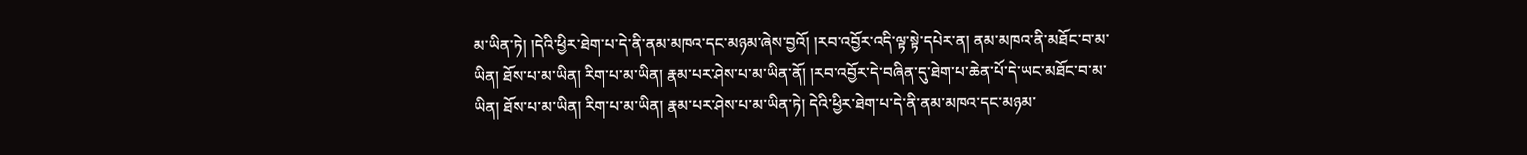མ་ཡིན་ཏེ། །དེའི་ཕྱིར་ཐེག་པ་དེ་ནི་ནམ་མཁའ་དང་མཉམ་ཞེས་བྱའོ། །རབ་འབྱོར་འདི་ལྟ་སྟེ་དཔེར་ན། ནམ་མཁའ་ནི་མཐོང་བ་མ་ཡིན། ཐོས་པ་མ་ཡིན། རིག་པ་མ་ཡིན། རྣམ་པར་ཤེས་པ་མ་ཡིན་ནོ། །རབ་འབྱོར་དེ་བཞིན་དུ་ཐེག་པ་ཆེན་པོ་དེ་ཡང་མཐོང་བ་མ་ཡིན། ཐོས་པ་མ་ཡིན། རིག་པ་མ་ཡིན། རྣམ་པར་ཤེས་པ་མ་ཡིན་ཏེ། དེའི་ཕྱིར་ཐེག་པ་དེ་ནི་ནམ་མཁའ་དང་མཉམ་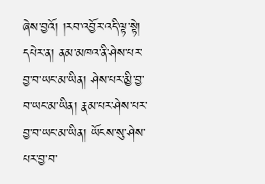ཞེས་བྱའོ། །རབ་འབྱོར་འདི་ལྟ་སྟེ། དཔེར་ན། ནམ་མཁའ་ནི་ཤེས་པར་བྱ་བ་ཡང་མ་ཡིན། ཤེས་པར་མྱི་བྱ་བ་ཡང་མ་ཡིན། རྣམ་པར་ཤེས་པར་བྱ་བ་ཡང་མ་ཡིན། ཡོངས་སུ་ཤེས་པར་བྱ་བ་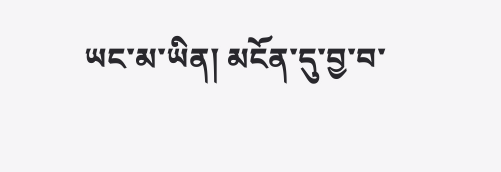ཡང་མ་ཡིན། མངོན་དུ་བྱ་བ་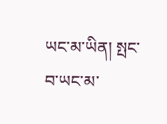ཡང་མ་ཡིན། སྤང་བ་ཡང་མ་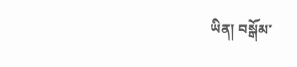ཡིན། བསྒོམ་